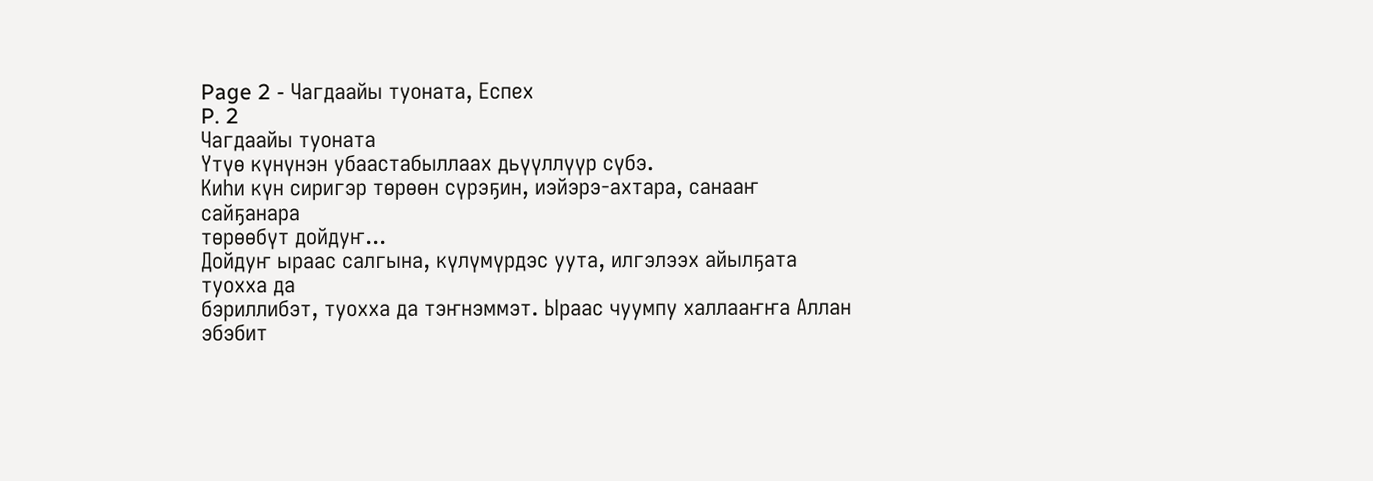Page 2 - Чагдаайы туоната, Еспех
P. 2
Чагдаайы туоната
Үтүө күнүнэн убаастабыллаах дьүүллүүр сүбэ.
Киһи күн сиригэр төрөөн сүрэҕин, иэйэрэ-ахтара, санааҥ сайҕанара
төрөөбүт дойдуҥ...
Дойдуҥ ыраас салгына, күлүмүрдэс уута, илгэлээх айылҕата туохха да
бэриллибэт, туохха да тэҥнэммэт. Ыраас чуумпу халлааҥҥа Аллан эбэбит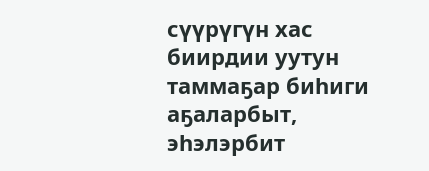сүүрүгүн хас биирдии уутун таммаҕар биһиги аҕаларбыт, эһэлэрбит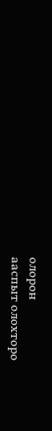олорон
ааспыт олохторо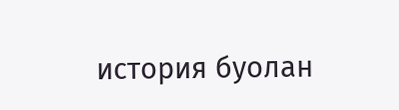история буолан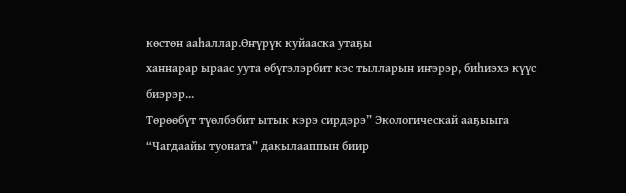көстөн ааһаллар.Өҥүрүк куйааска утаҕы
ханнарар ыраас уута өбүгэлэрбит кэс тылларын иҥэрэр, биһиэхэ күүс
биэрэр...
Төрөөбүт түөлбэбит ытык кэрэ сирдэрэ” Экологическай ааҕыыга
“Чагдаайы туоната” дакылааппын биир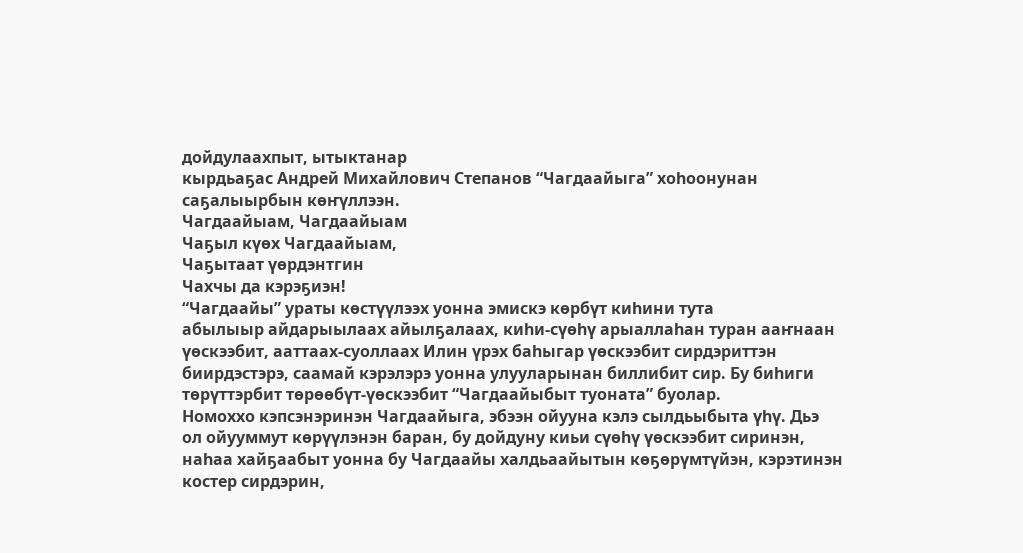дойдулаахпыт, ытыктанар
кырдьаҕас Андрей Михайлович Степанов “Чагдаайыга” хоһоонунан
саҕалыырбын көҥүллээн.
Чагдаайыам, Чагдаайыам
Чаҕыл күөх Чагдаайыам,
Чаҕытаат үөрдэнтгин
Чахчы да кэрэҕиэн!
“Чагдаайы” ураты көстүүлээх уонна эмискэ көрбүт киһини тута
абылыыр айдарыылаах айылҕалаах, киһи-сүөһү арыаллаһан туран ааҥнаан
үөскээбит, ааттаах-суоллаах Илин үрэх баһыгар үөскээбит сирдэриттэн
биирдэстэрэ, саамай кэрэлэрэ уонна улууларынан биллибит сир. Бу биһиги
төрүттэрбит төрөөбүт-үөскээбит “Чагдаайыбыт туоната” буолар.
Номоххо кэпсэнэринэн Чагдаайыга, эбээн ойууна кэлэ сылдьыбыта үһү. Дьэ
ол ойууммут көрүүлэнэн баран, бу дойдуну киьи сүөһү үөскээбит сиринэн,
наһаа хайҕаабыт уонна бу Чагдаайы халдьаайытын көҕөрүмтүйэн, кэрэтинэн
костер сирдэрин,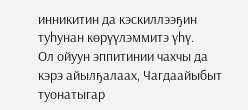инникитин да кэскиллээҕин туһунан көрүүлэммитэ үһү.
Ол ойуун эппитинии чахчы да кэрэ айылҕалаах, Чагдаайыбыт
туонатыгар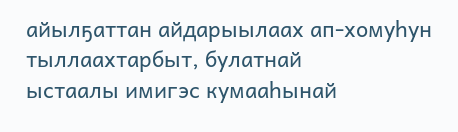айылҕаттан айдарыылаах ап-хомуһун тыллаахтарбыт, булатнай
ыстаалы имигэс кумааһынай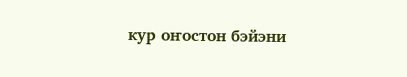кур оҥостон бэйэни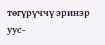төгүрүччү эринэр уус-